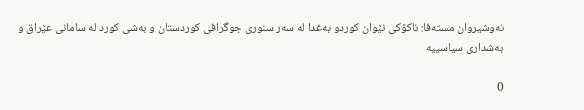نه‌وشیروان مسته‌فا: ناكۆكی نێوان كوردو به‌غدا له‌ سه‌ر سنوری‌ جوگرافی كوردستان و به‌شی‌ كورد له‌ سامانی‌ عێراق و به‌شداری سیاسییە

0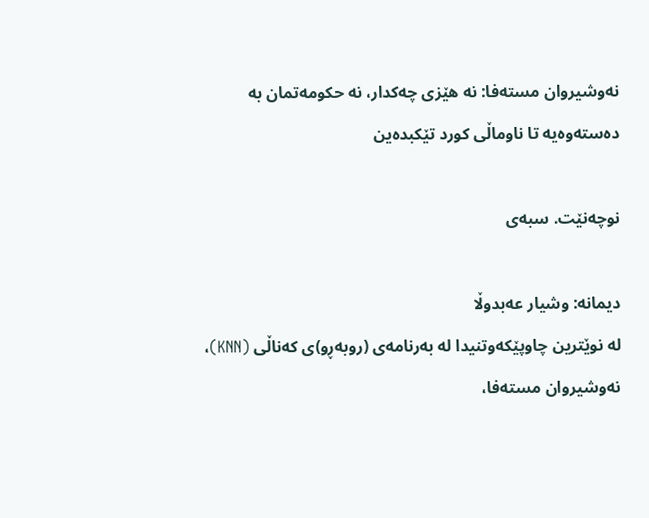نه‌وشیروان مسته‌فا: نه‌ هێزی‌ چه‌كدار، نه‌ حكومه‌تمان به‌ ده‌سته‌وه‌یه‌ تا ناوماڵی‌ كورد تێكبده‌ین

نوچەنێت. سبه‌ی‌

دیمانه‌: وشیار عه‌بدوڵا
له‌ نوێترین چاوپێكه‌وتنیدا له‌ به‌رنامه‌ی‌ (روبه‌ڕو)ی‌ كه‌ناڵی‌ (KNN)، نه‌وشیروان مسته‌فا،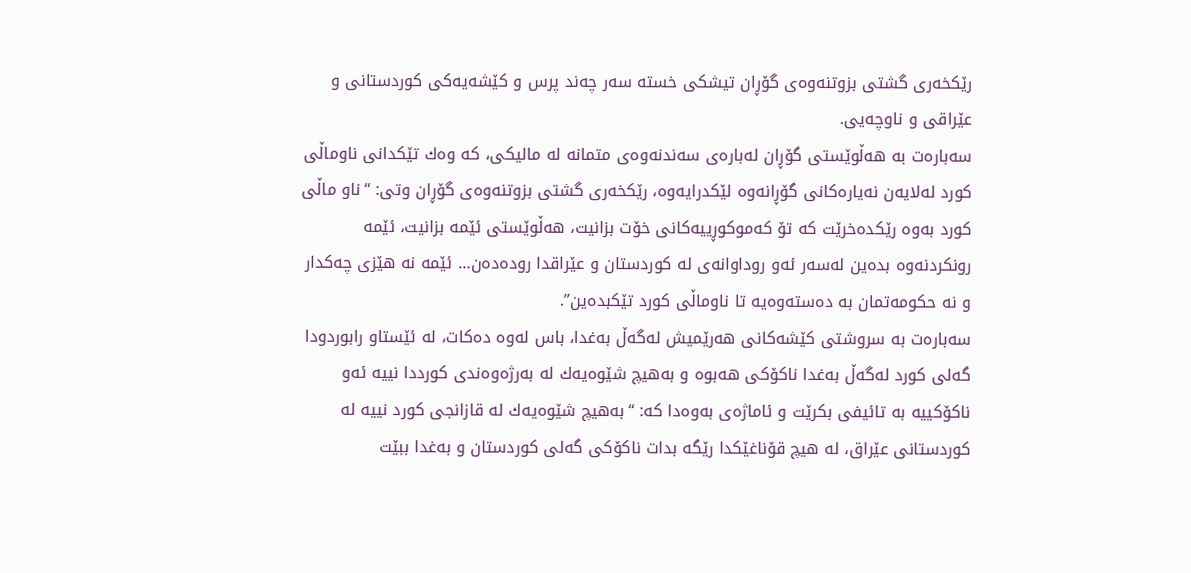رێكخه‌ری‌ گشتی‌ بزوتنه‌وه‌ی‌ گۆڕان تیشكی‌ خسته‌ سه‌ر چه‌ند پرس و كێشه‌یه‌كی كوردستانی‌ و عێراقی و ناوچه‌یی.
سه‌باره‌ت به‌ هه‌ڵوێستی‌ گۆڕان له‌باره‌ی‌ سه‌ندنه‌وه‌ی‌ متمانه‌ له‌ مالیكی، كه‌ وه‌ك تێكدانی‌ ناوماڵی‌ كورد له‌لایه‌ن نەیارەکانی گۆڕانەوە لێكدرایه‌وه‌، رێكخه‌ری‌ گشتی‌ بزوتنه‌وه‌ی‌ گۆڕان وتی‌: “ناو ماڵی‌ كورد به‌وه‌ رێكده‌خرێت كه‌ تۆ كه‌موكوڕییه‌كانی‌ خۆت بزانیت، هه‌ڵوێستی‌ ئێمه‌ بزانیت، ئێمه‌ رونكردنه‌وه‌ بده‌ین له‌سه‌ر ئه‌و روداوانه‌ی‌ له‌ كوردستان و عێراقدا روده‌ده‌ن… ئێمه‌ نه‌ هێزی‌ چه‌كدار و نه‌ حكومه‌تمان به‌ ده‌سته‌وه‌یه‌ تا ناوماڵی‌ كورد تێكبده‌ین”.
سه‌باره‌ت به‌ سروشتی‌ كێشه‌كانی‌ هه‌رێمیش له‌گه‌ڵ به‌غدا، باس له‌وه‌ ده‌كات، له‌ ئێستاو رابوردودا گه‌لی‌ كورد له‌گه‌ڵ به‌غدا ناكۆكی‌ هه‌بوه‌ و به‌هیچ شێوه‌یه‌ك له‌ به‌رژه‌وه‌ندی‌ كورددا نییه‌ ئه‌و ناكۆكییه‌ به‌ تائیفی بكرێت و ئاماژه‌ی‌ به‌وه‌دا كه‌: “به‌هیچ شێوه‌یه‌ك له‌ قازانجی كورد نییه‌ له‌ كوردستانی‌ عێراق، له‌ هیچ قۆناغێكدا رێگه‌ بدات ناكۆكی گه‌لی‌ كوردستان و به‌غدا ببێت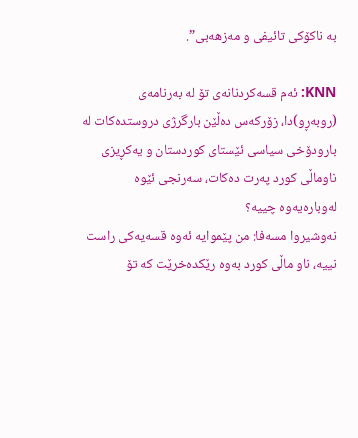به‌ ناكۆكی تائیفی و مه‌زهه‌بی”.

KNN: ئه‌م قسه‌كردنانه‌ی‌ تۆ له‌ به‌رنامه‌ی‌ (روبه‌ڕو)دا، زۆركه‌س ده‌ڵێن بارگرژی‌ دروستده‌كات له‌ بارودۆخی سیاسی ئێستای‌ كوردستان و یه‌كڕیزی‌ ناوماڵی‌ كورد په‌رت ده‌كات، سه‌رنجی ئێوه‌ له‌وباره‌یه‌وه‌ چییه‌؟
نه‌وشیروا مسه‌فا: من پێموایه‌ ئه‌وه‌ قسه‌یه‌كی راست نییه‌، ناو ماڵی‌ كورد به‌وه‌ رێكده‌خرێت كه‌ تۆ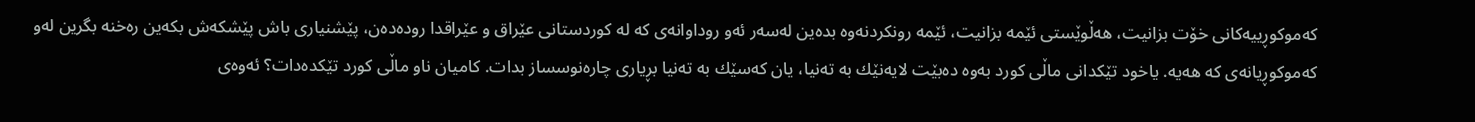كه‌موكوڕییه‌كانی‌ خۆت بزانیت، هه‌ڵوێستی‌ ئێمه‌ بزانیت، ئێمه‌ رونكردنه‌وه‌ بده‌ین له‌سه‌ر ئه‌و روداوانه‌ی‌ كه‌ له‌ كوردستانی‌ عێراق و عێراقدا روده‌ده‌ن، پێشنیاری‌ باش پێشكه‌ش بكه‌ین ره‌خنه‌ بگرین له‌و كه‌موكوڕیانه‌ی‌ كه‌ هه‌یه‌. یاخود تێكدانی ماڵی‌ كورد به‌وه‌ ده‌بێت لایه‌نێك به‌ ته‌نیا، یان كه‌سێك به‌ ته‌نیا بڕیاری‌ چاره‌نوسساز بدات. كامیان ناو ماڵی‌ كورد تێكده‌دات؟ ئه‌وه‌ی‌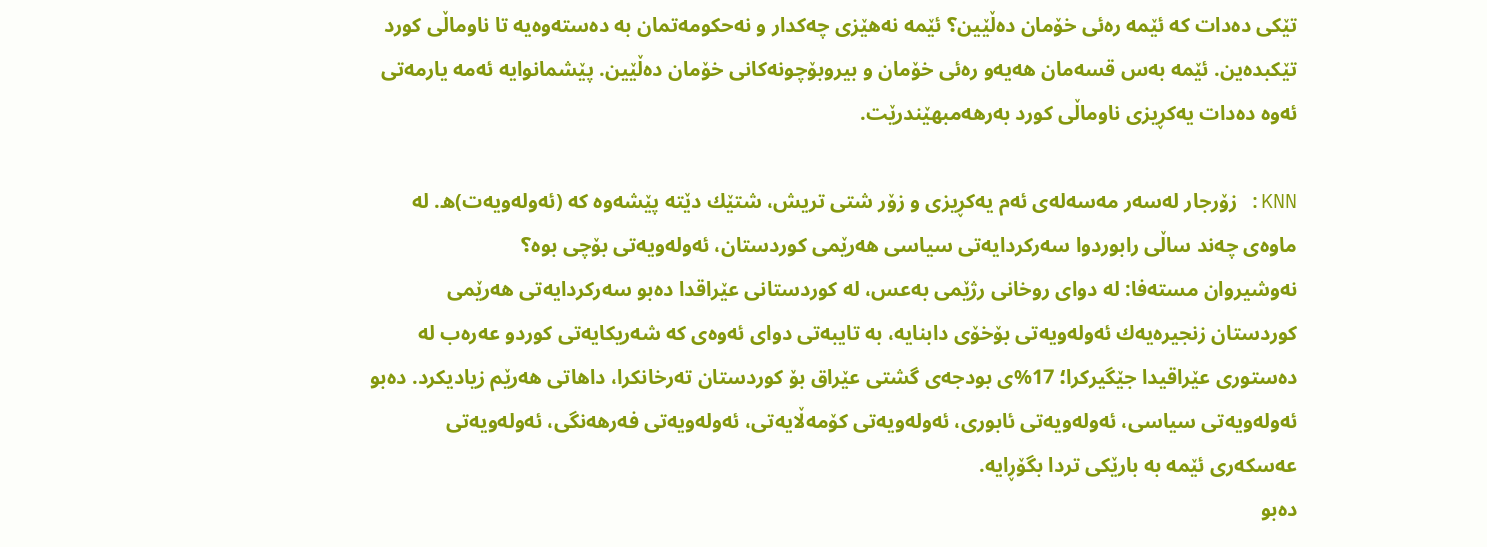تێكی ده‌دات كه‌ ئێمه‌ ره‌ئی خۆمان ده‌ڵێین؟ ئێمه‌ نه‌هێزی‌ چه‌كدار و نه‌حكومه‌تمان به‌ ده‌سته‌وه‌یه‌ تا ناوماڵی‌ كورد تێكبده‌ین. ئێمه‌ به‌س قسه‌مان هه‌یه‌و ره‌ئی خۆمان و بیروبۆچونه‌كانی‌ خۆمان ده‌ڵێین. پێشمانوایه‌ ئه‌مه‌ یارمه‌تی ئه‌وه‌ ده‌دات یه‌كڕیزی‌ ناوماڵی‌ كورد به‌رهه‌مبهێندرێت.

KNN: زۆرجار له‌سه‌ر مه‌سه‌له‌ی‌ ئه‌م یه‌كڕیزی‌ و زۆر شتی‌ تریش، شتێك دێته‌ پێشه‌وه‌ كه‌ (ئه‌وله‌ویه‌ت)ه‌. له‌ ماوه‌ی‌ چه‌ند ساڵی‌ رابوردوا سه‌ركردایه‌تی سیاسی هه‌رێمی‌ كوردستان، ئه‌وله‌ویه‌تی بۆچی بوه‌؟
نه‌وشیروان مسته‌فا: له‌ دوای‌ روخانی‌ رژێمی‌ به‌عس، له‌ كوردستانی عێراقدا ده‌بو سه‌ركردایه‌تی هه‌رێمی كوردستان زنجیره‌یه‌ك ئه‌وله‌ویه‌تی بۆخۆی‌ دابنایه‌، به‌ تایبه‌تی‌ دوای‌ ئه‌وه‌ی‌ كه‌ شه‌ریكایه‌تی كوردو عه‌ره‌ب له‌ ده‌ستوری‌ عێراقیدا جێگیركرا؛ 17%ی‌ بودجه‌ی‌ گشتی‌ عێراق بۆ كوردستان ته‌رخانكرا، داهاتی‌ هه‌رێم زیادیكرد. ده‌بو ئه‌وله‌ویه‌تی‌ سیاسی، ئه‌وله‌ویه‌تی‌ ئابوری‌، ئه‌وله‌ویه‌تی كۆمه‌ڵایه‌تی، ئه‌وله‌ویه‌تی فه‌رهه‌نگی، ئه‌وله‌ویه‌تی عه‌سكه‌ری‌ ئێمه‌ به‌ بارێكی تردا بگۆڕایه‌.
ده‌بو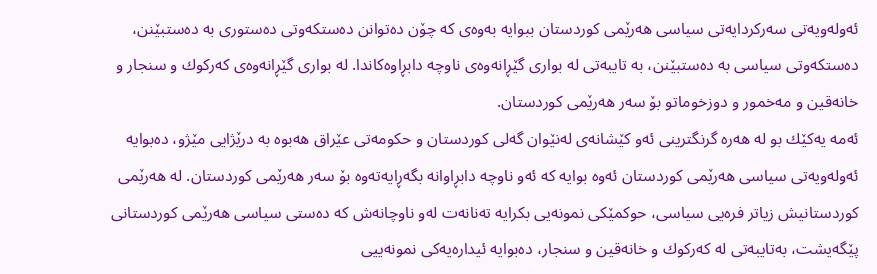ئه‌وله‌ویه‌تی سه‌ركردایه‌تی سیاسی هه‌رێمی كوردستان ببوایه‌ به‌وه‌ی‌ كه‌ چۆن ده‌توانن ده‌ستكه‌وتی‌ ده‌ستوری‌ به‌ ده‌ستبێنن، ده‌ستكه‌وتی‌ سیاسی به‌ ده‌ستبێنن، به‌ تایبه‌تی‌ له‌ بواری‌ گێڕانه‌وه‌ی‌ ناوچه‌ دابڕاوه‌كاندا. له‌ بواری‌ گێڕانه‌وه‌ی‌ كه‌ركوك و سنجار و خانه‌قین و مه‌خمور و دوزخوماتو بۆ سه‌ر هه‌رێمی كوردستان.
ئه‌مه‌ یه‌كێك بو له‌ هه‌ره‌ گرنگترینی‌ ئه‌و كێشانه‌ی‌ له‌نێوان گه‌لی‌ كوردستان و حكومه‌تی عێراق هه‌بوه‌ به‌ درێژایی مێژو، ده‌بوایه‌ ئه‌وله‌ویه‌تی سیاسی هه‌رێمی كوردستان ئه‌وه‌ بوایه‌ كه‌ ئه‌و ناوچه‌ دابڕاوانه‌ بگه‌ڕایه‌ته‌وه‌ بۆ سه‌ر هه‌رێمی‌ كوردستان. له‌ هه‌رێمی كوردستانیش زیاتر فره‌یی سیاسی، حوكمێكی نمونه‌یی بكرایه‌ ته‌نانه‌ت له‌و ناوچانه‌ش كه‌ ده‌ستی‌ سیاسی هه‌رێمی كوردستانی‌ پێگه‌یشت، به‌تایبه‌تی‌ له‌ كه‌ركوك و خانه‌قین و سنجار، ده‌بوایه‌ ئیداره‌یه‌كی نمونه‌ییی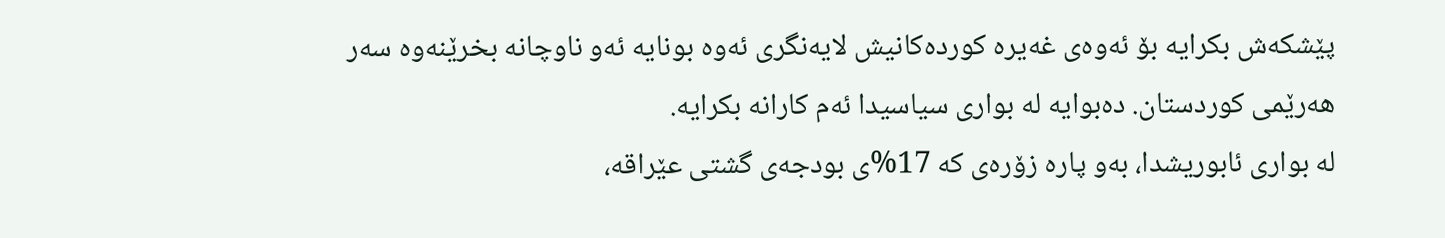پێشكه‌ش بكرایه‌ بۆ ئه‌وه‌ی‌ غه‌یره‌ كورده‌كانیش لایه‌نگری‌ ئه‌وه‌ بونایه‌ ئه‌و ناوچانه‌ بخرێنه‌وه‌ سه‌ر هه‌رێمی كوردستان. ده‌بوایه‌ له‌ بواری‌ سیاسیدا ئه‌م كارانه‌ بكرایه‌.
له‌ بواری‌ ئابوریشدا، به‌و پاره‌ زۆره‌ی‌ كه‌ 17%ی‌ بودجه‌ی‌ گشتی‌ عێراقه‌،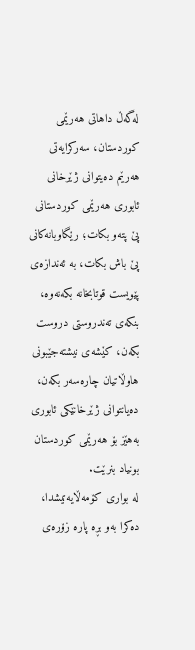له‌گه‌ڵ داهاتی‌ هه‌رێمی كوردستان، سه‌ركرایه‌تی هه‌رێم ده‌یتوانی‌ ژێرخانی‌ ئابوری‌ هه‌رێمی‌ كوردستانی پێ پته‌و بكات؛ رێگاوبانه‌كانی‌ پێ باش بكات، به‌ ئه‌ندازه‌ی‌ پێویست قوتابخانه‌ بكه‌نه‌وه‌، بنكه‌ی‌ ته‌ندروستی‌ دروست بكه‌ن، كێشه‌ی‌ نیشته‌جێبونی هاوڵاتیان چاره‌سه‌ر بكه‌ن، ده‌یانتوانی‌ ژێرخانێكی ئابوری‌ به‌هێز بۆ هه‌رێمی كوردستان بونیاد بنرێت.
له‌ بواری‌ كۆمه‌ڵایه‌تیشدا، ده‌كرا به‌و بڕه‌ پاره‌ زۆره‌ی‌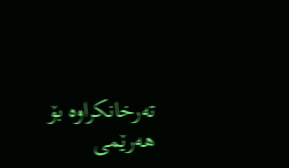ته‌رخانكراوه‌ بۆ هه‌رێمی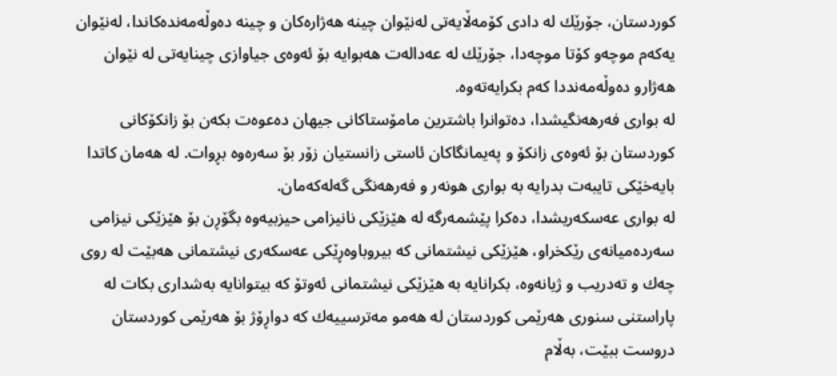كوردستان، جۆرێك له‌ دادی‌ كۆمه‌ڵایه‌تی‌ له‌نێوان چینه‌ هه‌ژاره‌كان و چینه‌ ده‌وڵه‌مه‌نده‌كاندا، له‌نێوان یه‌كه‌م موچه‌و كۆتا موچه‌دا، جۆرێك له‌ عه‌داله‌ت هه‌بوایه‌ بۆ ئه‌وه‌ی‌ جیاوازی‌ چینایه‌تی له‌ نێوان هه‌ژارو ده‌وڵه‌مه‌نددا كه‌م بكرایه‌ته‌وه‌.
له‌ بواری‌ فه‌رهه‌نگیشدا، ده‌توانرا باشترین مامۆستاكانی‌ جیهان ده‌عوه‌ت بكه‌ن بۆ زانكۆكانی‌ كوردستان بۆ ئه‌وه‌ی‌ زانكۆ و په‌یمانگاكان ئاستی‌ زانستیان زۆر بۆ سه‌ره‌وه‌ بڕوات. له‌ هه‌مان كاتدا بایه‌خێكی تایبه‌ت بدرایه‌ به‌ بواری‌ هونه‌ر و فه‌رهه‌نگی گه‌له‌كه‌مان.
له‌ بواری‌ عه‌سكه‌ریشدا، ده‌كرا پێشمه‌رگه‌ له‌ هێزێكی نانیزامی‌ حیزبیه‌وه‌ بگۆڕن بۆ هێزێكی نیزامی‌ سه‌رده‌میانه‌ی‌ رێكخراو، هێزێكی نیشتمانی‌ كه‌ بیروباوه‌ڕێكی عه‌سكه‌ری‌ نیشتمانی‌ هه‌بێت له‌ روی‌ چه‌ك و ته‌دریب و ژیانه‌وه‌، بكرانایه‌ به‌ هێزێكی نیشتمانی‌ ئه‌وتۆ كه‌ بیتوانایه‌ به‌شداری‌ بكات له‌ پاراستنی‌ سنوری‌ هه‌رێمی كوردستان له‌ هه‌مو مه‌ترسییه‌ك كه‌ دواڕۆژ بۆ هه‌رێمی كوردستان دروست ببێت، به‌ڵام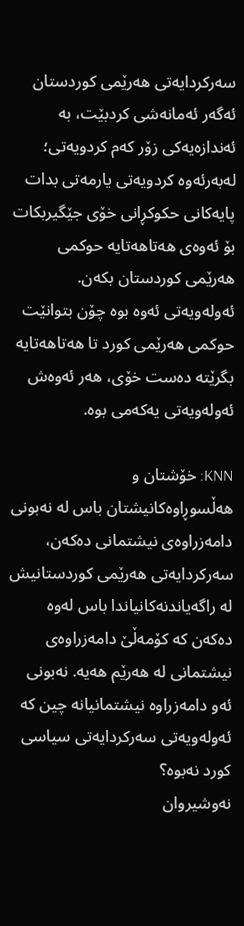سه‌ركردایه‌تی هه‌رێمی كوردستان ئه‌گه‌ر ئه‌مانه‌شی كردبێت، به‌ ئه‌ندازه‌یه‌كی‌ زۆر كه‌م كردویه‌تی؛ له‌به‌رئه‌وه‌ كردویه‌تی یارمه‌تی بدات پایه‌كانی حكوكڕانی‌ خۆی‌ جێگیربكات بۆ ئه‌وه‌ی‌ هه‌تاهه‌تایه‌ حوكمی هه‌رێمی كوردستان بكه‌ن. ئه‌وله‌ویه‌تی ئه‌وه‌ بوه‌ چۆن بتوانێت حوكمی‌ هه‌رێمی كورد تا هه‌تاهه‌تایه‌ بگرێته‌ ده‌ست خۆی‌، هه‌ر ئه‌وه‌ش ئه‌وله‌ویه‌تی یه‌كه‌می بوه‌.

KNN: خۆشتان و هه‌ڵسوڕاوه‌كانیشتان باس له‌ نه‌بونی‌ دامه‌زراوه‌ی‌ نیشتمانی‌ ده‌كه‌ن، سه‌ركردایه‌تی هه‌رێمی كوردستانیش له‌ راگه‌یاندنه‌كانیاندا باس له‌وه‌ ده‌كه‌ن كه‌ كۆمه‌ڵێ‌ دامه‌زراوه‌ی‌ نیشتمانی‌ له‌ هه‌رێم هه‌یه‌. نه‌بونی‌ ئه‌و دامه‌زراوه‌ نیشتمانیانه‌ چین كه‌ ئه‌وله‌ویه‌تی سه‌ركردایه‌تی سیاسی كورد نه‌بوه‌؟
نه‌وشیروان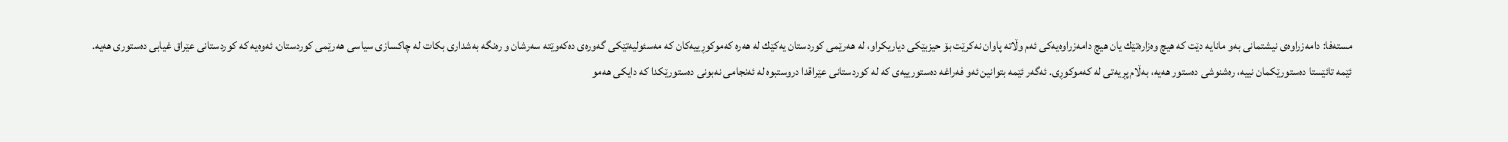مسته‌فا: دامه‌زراوه‌ی‌ نیشتمانی‌ به‌و مانایه‌ دێت كه‌ هیچ وه‌زاره‌تێك یان هیچ دامه‌زراوه‌یه‌كی ئه‌م وڵاته‌ پاوان نه‌كرێت بۆ حیزبێكی دیاریكراو، له‌ هه‌رێمی كوردستان یه‌كێك له‌ هه‌ره‌ كه‌موكوڕییه‌كان كه‌ مه‌سئولیه‌تێكی گه‌وره‌ی‌ ده‌كه‌وێته‌ سه‌رشان و ره‌نگه‌ به‌شداری‌ بكات له‌ چاكسازی‌ سیاسی هه‌رێمی‌ كوردستان، ئه‌وه‌یه‌ كه‌ كوردستانی‌ عێراق غیابی ده‌ستوری‌ هه‌یه‌.
ئێمه‌ تائێستا ده‌ستورێكمان نییه‌، ره‌شنوشی ده‌ستور هه‌یه‌، به‌ڵام پڕیه‌تی‌ له‌ كه‌موكوڕی‌. ئه‌گه‌ر ئێمه‌ بتوانین ئه‌و فه‌راغه‌ ده‌ستورییه‌ی‌ كه‌ له‌ كوردستانی‌ عێراقدا دروستبوه‌ له‌ ئه‌نجامی نه‌بونی ده‌ستورێكدا كه‌ دایكی هه‌مو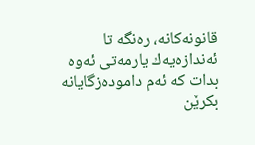قانونه‌كانه‌، ره‌نگه‌ تا ئه‌ندازه‌یه‌ك یارمه‌تی‌ ئه‌وه‌ بدات كه‌ ئه‌م داموده‌زگایانه‌ بكرێن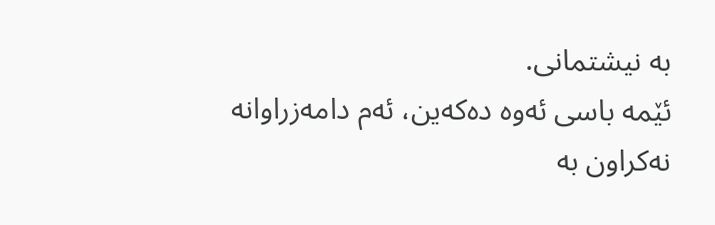به‌ نیشتمانی‌.
ئێمه‌ باسی ئه‌وه‌ ده‌كه‌ین، ئه‌م دامه‌زراوانه‌ نه‌كراون به‌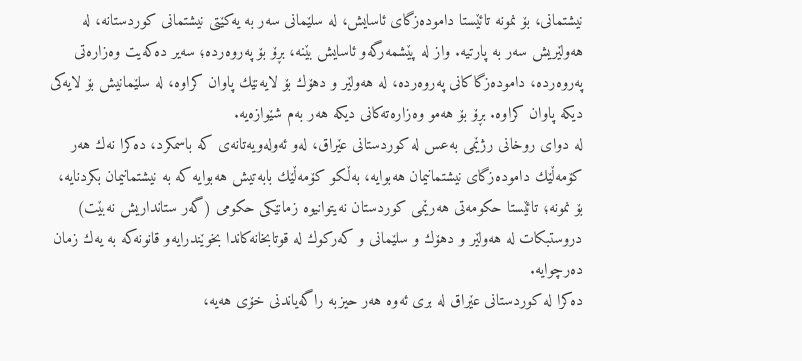نیشتمانی‌، بۆ نمونه‌ تائێستا داموده‌زگای‌ ئاسایش، له‌ سلێمانی‌ سه‌ر به‌ یه‌كێتی‌ نیشتمانی‌ كوردستانه‌، له‌ هه‌ولێریش سه‌ر به‌ پارتیه‌. واز له‌ پێشمه‌رگه‌و ئاسایش بێنه‌، بڕۆ بۆ په‌روه‌رده‌؛ سه‌یر ده‌كه‌یت وه‌زاره‌تی په‌روه‌رده‌، داموده‌زگاكانی‌ په‌روه‌رده‌، له‌ هه‌ولێر و دهۆك بۆ لایه‌نێك پاوان كراوه‌، له‌ سلێمانیش بۆ لایه‌كی دیكه‌ پاوان كراوه‌. بڕۆ بۆ هه‌مو وه‌زاره‌ته‌كانی‌ دیكه‌ هه‌ر به‌م شێوازه‌یه‌.
له‌ دوای‌ روخانی‌ رژێمی‌ به‌عس له‌ كوردستانی‌ عێراق، له‌و ئه‌وله‌ویه‌تانه‌ی‌ كه‌ باسمكرد، ده‌كرا نه‌ك هه‌ر كۆمه‌ڵێك داموده‌زگای‌ نیشتمانیمان هه‌بوایه‌، به‌ڵكو كۆمه‌ڵێك بابه‌تیش هه‌بوایه‌ كه‌ به‌ نیشتمانیمان بكردنایه‌، بۆ نمونه‌؛ تائێستا حكومه‌تی هه‌رێمی كوردستان نه‌یتوانیوه‌ زمانێكی حكومی (گه‌ر ستانداریش نه‌بێت) دروستبكات له‌ هه‌ولێر و دهۆك و سلێمانی‌ و كه‌ركوك له‌ قوتابخانه‌كاندا بخوێندرایه‌و قانونه‌كه‌ به‌ یه‌ك زمان ده‌رچوایه‌.
ده‌كرا له‌ كوردستانی‌ عێراق له‌ بری‌ ئه‌وه‌ هه‌ر حیزبه‌ راگه‌یاندنی خۆی‌ هه‌یه‌،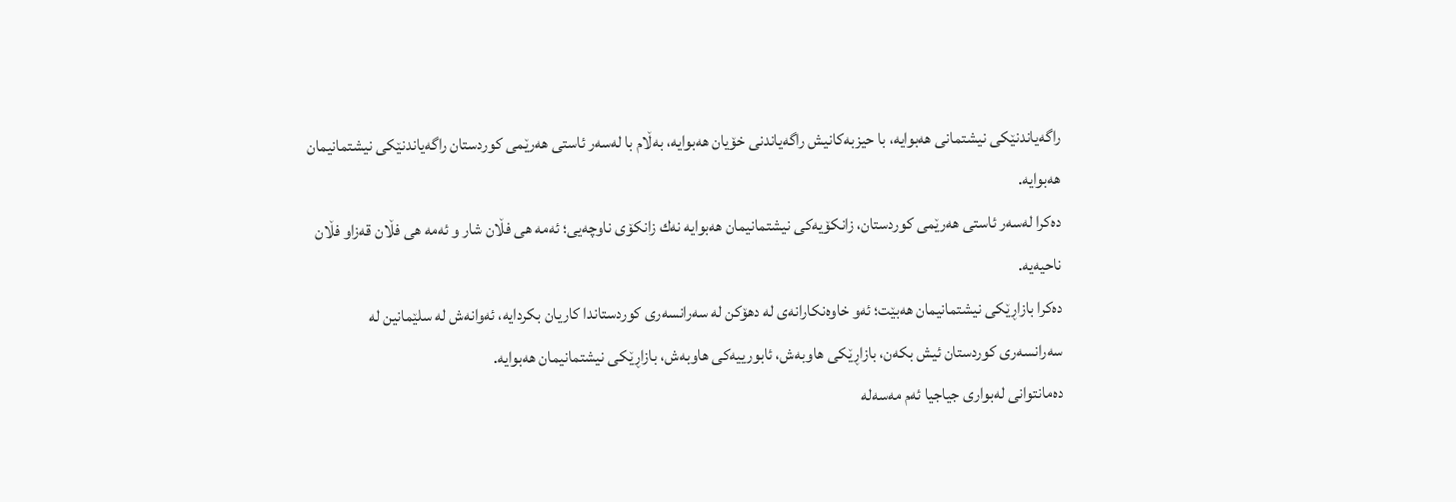راگه‌یاندنێكی نیشتمانی‌ هه‌بوایه‌، با حیزبه‌كانیش راگه‌یاندنی خۆیان هه‌بوایه‌، به‌ڵام با له‌سه‌ر ئاستی‌ هه‌رێمی‌ كوردستان راگه‌یاندنێكی نیشتمانیمان هه‌بوایه‌.
ده‌كرا له‌سه‌ر ئاستی‌ هه‌رێمی كوردستان، زانكۆیه‌كی نیشتمانیمان هه‌بوایه‌ نه‌ك زانكۆی‌ ناوچه‌یی؛ ئه‌مه‌ هی فڵان شار و ئه‌مه‌ هی فڵان قه‌زاو فڵان ناحیەیه‌.
ده‌كرا بازاڕێكی نیشتمانیمان هه‌بێت؛ ئه‌و خاوه‌نكارانه‌ی‌ له‌ دهۆكن له‌ سه‌رانسه‌ری‌ كوردستاندا كاریان بكردایه‌، ئه‌وانه‌ش له‌ سلێمانین له‌ سه‌رانسه‌ری‌ كوردستان ئیش بكه‌ن، بازاڕێكی‌ هاوبه‌ش، ئابورییه‌كی هاوبه‌ش، بازاڕێكی نیشتمانیمان هه‌بوایه‌.
ده‌مانتوانی‌ له‌بواری‌ جیاجیا ئه‌م مه‌سه‌له‌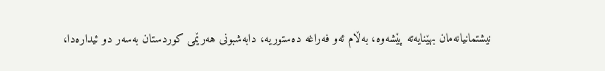نیشتمانیانه‌مان بهێنایه‌ته‌ پێشه‌وه‌، به‌ڵام ئه‌و فه‌راغه‌ ده‌ستوریه‌، دابه‌شبونی هه‌رێمی‌ كوردستان به‌سه‌ر دو ئیداره‌دا،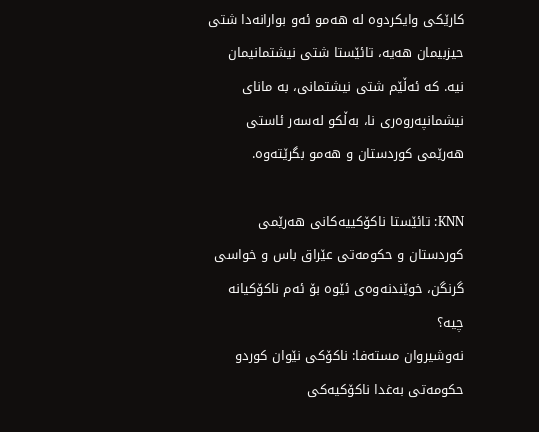كارێكی وایكردوه‌ له‌ هه‌مو ئه‌و بوارانه‌دا شتی‌ حیزبیمان هه‌یه‌، تائێستا شتی‌ نیشتمانیمان نیه‌. كه‌ ئه‌ڵێم شتی نیشتمانی‌، به‌ مانای‌ نیشمانپه‌روه‌ری‌ نا، به‌ڵكو له‌سه‌ر ئاستی‌ هه‌رێمی كوردستان و هه‌مو بگرێته‌وه‌.

KNN: تائێستا ناكۆكییه‌كانی هه‌رێمی كوردستان و حكومه‌تی عێراق باس و خواسی گرنگن، خوێندنه‌وه‌ی‌ ئێوه‌ بۆ ئه‌م ناكۆكیانه‌ چیه‌؟
نه‌وشیروان مسته‌فا: ناكۆكی نێوان كوردو حكومه‌تی‌ به‌غدا ناكۆكیه‌كی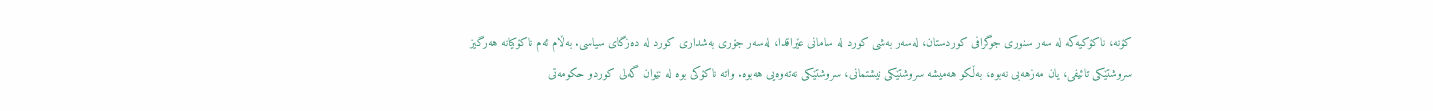كۆنه‌، ناكۆكیه‌كه‌ له‌ سه‌ر سنوری‌ جوگرافی كوردستان، له‌سه‌ر به‌شی‌ كورد له‌ سامانی‌ عێراقدا، له‌سه‌ر جۆری‌ به‌شداری‌ كورد له‌ ده‌زگای‌ سیاسی. به‌ڵام ئه‌م ناكۆكیانه‌ هه‌رگیز سروشتێكی تائیفی، یان مه‌زهه‌بی نه‌بوه‌، به‌ڵكو هه‌میشه‌ سروشتێكی نیشتمانی‌، سروشتێكی نه‌ته‌وه‌یی هه‌بوه‌. واته‌ ناكۆكی بوه‌ له‌ نێوان گه‌لی‌ كوردو حكومه‌تی‌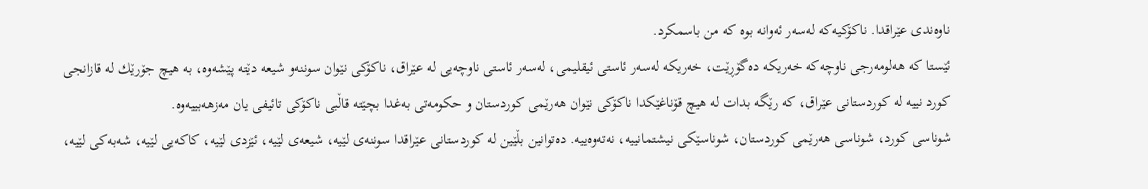ناوه‌ندی عێراقدا. ناكۆكیه‌كه‌ له‌سه‌ر ئه‌وانه‌ بوه‌ كه‌ من باسمكرد.
ئێستا كه‌ هه‌لومه‌رجی‌ ناوچه‌كه‌ خه‌ریكه‌ ده‌گۆڕێت، خه‌ریكه‌ له‌سه‌ر ئاستی‌ ئیقلیمی، له‌سه‌ر ئاستی‌ ناوچه‌یی له‌ عێراق، ناكۆكی نێوان سوننه‌و شیعه‌ دێته‌ پێشه‌وه‌، به‌ هیچ جۆرێك له‌ قازانجی كورد نییه‌ له‌ كوردستانی‌ عێراق، كه‌ رێگه‌ بدات له‌ هیچ قۆناغێكدا ناكۆكی نێوان هه‌رێمی‌ كوردستان و حكومه‌تی به‌غدا بچێته‌ قاڵبی ناكۆكی تائیفی یان مه‌زهه‌بییه‌وه‌.
شوناسی كورد، شوناسی هه‌رێمی كوردستان، شوناسێكی نیشتمانییه‌، نه‌ته‌وه‌ییه‌. ده‌توانین بڵێین له‌ كوردستانی‌ عێراقدا سوننه‌ی‌ لێیه‌، شیعه‌ی‌ لێیه‌، ئێزدی لێیه‌، كاكه‌یی لێیه‌، شه‌به‌كی لێیه‌،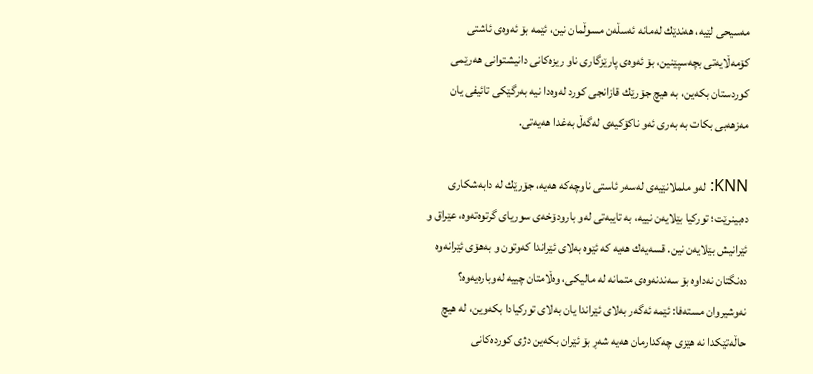مه‌سیحی لێیه‌، هه‌ندێك له‌مانه‌ ئه‌سڵه‌ن مسوڵمان نین، ئێمه‌ بۆ ئه‌وه‌ی‌ ئاشتی‌ كۆمه‌ڵایه‌تی بچه‌سپێنین، بۆ ئه‌وه‌ی‌ پارێزگاری‌ ناو ریزه‌كانی دانیشتوانی‌ هه‌رێمی كوردستان بكه‌ین، به‌ هیچ جۆرێك قازانجی كورد له‌وه‌دا نیه‌ به‌رگێكی تائیفی یان مه‌زهه‌بی بكات به‌ به‌ری‌ ئه‌و ناكۆكیه‌ی‌ له‌گه‌ڵ به‌غدا هه‌یه‌تی.

KNN: له‌و ململانێیه‌ی‌ له‌سه‌ر ئاستی‌ ناوچه‌كه‌ هه‌یه‌، جۆرێك له‌ دابه‌شكاری‌ ده‌بینرێت؛ توركیا بێلایه‌ن نییه‌، به‌ تایبه‌تی‌ له‌و بارودۆخه‌ی‌ سوریای‌ گرتوه‌ته‌وه‌، عێراق و ئێرانیش بێلایه‌ن نین. قسه‌یه‌ك هه‌یه‌ كه‌ ئێوه‌ به‌لای‌ ئێراندا كه‌وتون و به‌هۆی‌ ئێرانه‌وه‌ ده‌نگتان نه‌داوه‌ بۆ سه‌ندنه‌وه‌ی‌ متمانه‌ له‌ مالیكی، وه‌ڵامتان چییه‌ له‌وباره‌یه‌وه‌؟
نه‌وشیروان مسته‌فا: ئێمه‌ ئه‌گه‌ر به‌لای‌ ئێراندا یان به‌لای‌ توركیادا بكه‌وین، له‌ هیچ حاڵه‌تێكدا نه‌ هێزی‌ چه‌كدارمان هه‌یه‌ شه‌ڕ بۆ ئێران بكه‌ین دژی‌ كورده‌كانی‌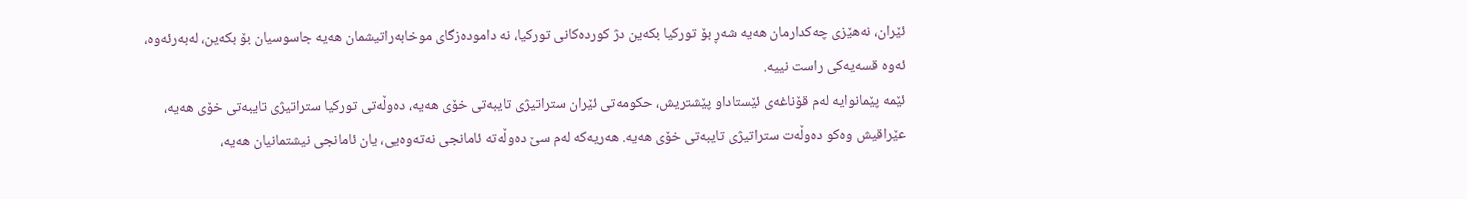ئێران، نه‌هێزی‌ چه‌كدارمان هه‌یه‌ شه‌ڕ بۆ توركیا بكه‌ین دژ كورده‌كانی توركیا، نه‌ داموده‌زگای‌ موخابه‌راتیشمان هه‌یه‌ جاسوسیان بۆ بكه‌ین، له‌به‌رئه‌وه‌، ئه‌وه‌ قسه‌یه‌كی راست نییه‌.
ئێمه‌ پێمانوایه‌ له‌م قۆناغه‌ی‌ ئێستاداو پێشتریش، حكومه‌تی ئێران ستراتیژی تایبه‌تی‌ خۆی‌ هه‌یه‌، ده‌وڵه‌تی توركیا ستراتیژی‌ تایبه‌تی‌ خۆی‌ هه‌یه‌، عێراقیش وه‌كو ده‌وڵه‌ت ستراتیژی‌ تایبه‌تی‌ خۆی‌ هه‌یه‌. هه‌ریه‌كه‌ له‌م سێ ده‌وڵه‌ته‌ ئامانجی نه‌ته‌وه‌یی، یان ئامانجی نیشتمانیان هه‌یه‌،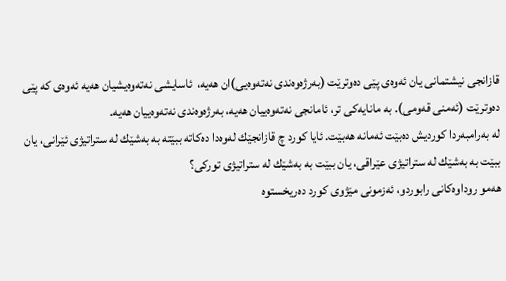قازانجی نیشتمانی‌ یان ئه‌وه‌ی‌ پێی‌ ده‌وترێت (به‌رژه‌وه‌ندی نه‌ته‌وه‌یی)ان هه‌یه‌،  ئاسایشی نه‌ته‌وه‌یشیان هه‌یه‌ ئه‌وه‌ی‌ كه‌ پێی‌ ده‌وترێت (ئه‌منی‌ قه‌ومی‌). به‌ مانایه‌كی تر، ئامانجی نه‌ته‌وه‌ییان هه‌یه‌، به‌رژه‌وه‌ندی نه‌ته‌وه‌ییان هه‌یه‌.
له‌ به‌رامبه‌ردا كوردیش ده‌بێت ئه‌مانه‌ هه‌بێت. ئایا كورد چ قازانجێك له‌وه‌دا ده‌كاته‌ ببێته‌ به‌ به‌شێك له‌ ستراتیژی‌ ئێرانی، یان ببێت به‌ به‌شێك له‌ ستراتیژی‌ عێراقی، یان ببێت به‌ به‌شێك له‌ ستراتیژی‌ توركی؟
هه‌مو روداوه‌كانی‌ رابوردو، ئه‌زمونی‌ مێژوی‌ كورد ده‌ریخستوه‌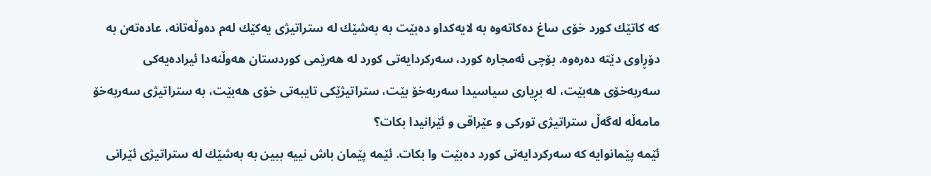كه‌ كاتێك كورد خۆی‌ ساغ ده‌كاته‌وه‌ به‌ لایه‌كداو ده‌بێت به‌ به‌شێك له‌ ستراتیژی‌ یه‌كێك له‌م ده‌وڵه‌تانه‌، عاده‌ته‌ن به‌ دۆڕاوی‌ دێته‌ ده‌ره‌وه‌. بۆچی‌ ئه‌مجاره‌ كورد، سه‌ركردایه‌تی كورد له‌ هه‌رێمی كوردستان هه‌وڵنه‌دا ئیراده‌یه‌كی سه‌ربه‌خۆی‌ هه‌بێت، له‌ بڕیاری سیاسیدا سه‌ربه‌خۆ بێت، ستراتیژێكی تایبه‌تی‌ خۆی‌ هه‌بێت، به‌ ستراتیژی‌ سه‌ربه‌خۆ مامه‌ڵه‌ له‌گه‌ڵ ستراتیژی‌ توركی و عێراقی و ئێرانیدا بكات؟
ئێمه‌ پێمانوایه‌ كه‌ سه‌ركردایه‌تی‌ كورد ده‌بێت وا بكات. ئێمه‌ پێمان باش نییه‌ ببین به‌ به‌شێك له‌ ستراتیژی‌ ئێرانی‌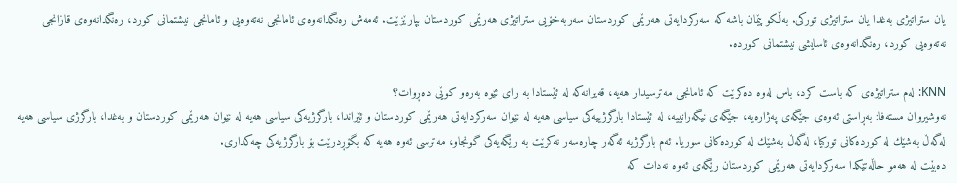یان ستراتیژی‌ به‌غدا یان ستراتیژی‌ توركی. به‌ڵكو پێمان باشه‌ كه‌ سه‌ركردایه‌تی هه‌رێمی كوردستان سه‌ربه‌خۆیی ستراتیژی‌ هه‌رێمی كوردستان بپارێزێت. ئه‌مه‌ش ره‌نگدانه‌وه‌ی‌ ئامانجی نه‌ته‌وه‌یی و ئامانجی نیشتمانی‌ كورد، ره‌نگدانه‌وه‌ی‌ قازانجی نه‌ته‌وه‌یی كورد، ره‌نگدانه‌وه‌ی‌ ئاسایشی‌ نیشتمانی‌ كورده‌.

KNN: له‌م ستراتیژه‌ی‌ كه‌ باست كرد، باس له‌وه‌ ده‌كرێت كه‌ ئامانجی مه‌ترسیدار هه‌یه‌، قه‌یرانه‌كه‌ له‌ ئێستادا به‌ رای‌ ئێوه‌ به‌ره‌و كوێی‌ ده‌ڕوات؟
نه‌وشیروان مسته‌فا: به‌ڕاستی‌ ئه‌وه‌ی‌ جێگه‌ی‌ په‌ژاره‌یه‌، جێگه‌ی‌ نیگه‌رانییه‌، له‌ ئێستادا بارگرژییه‌كی‌ سیاسی هه‌یه‌ له‌ نێوان سه‌ركردایه‌تی هه‌رێمی كوردستان و ئێراندا، بارگرژیه‌كی سیاسی هه‌یه‌ له‌ نێوان هه‌رێمی‌ كوردستان و به‌غدا، بارگرژی‌ سیاسی هه‌یه‌ له‌گه‌ڵ به‌شێك له‌ كورده‌كانی توركیا، له‌گه‌ڵ به‌شێك له‌ كورده‌كانی سوریا. ئه‌م بارگرژیه‌ ئه‌گه‌ر چاره‌سه‌ر نه‌كرێت به‌ رێگه‌یه‌كی گونجاو، مه‌ترسی ئه‌وه‌ هه‌یه‌ كه‌ بگۆڕدرێت بۆ بارگرژیه‌كی چه‌كداری‌.
ده‌بێت له‌ هه‌مو حاڵه‌تێكدا سه‌ركردایه‌تی هه‌رێمی كوردستان رێگه‌ی‌ ئه‌وه‌ نه‌دات كه‌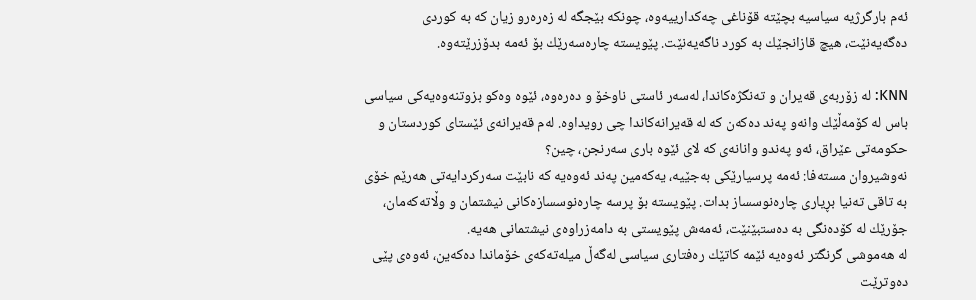ئه‌م بارگرژیه‌ سیاسیه‌ بچێته‌ قۆناغی چه‌كدارییه‌وه‌، چونكه‌ بێجگه‌ له‌ زه‌ره‌رو زیان كه‌ به‌ كوردی‌ ده‌گه‌یه‌نێت، هیچ قازانجێك به‌ كورد ناگه‌یه‌نێت. پێویسته‌ چاره‌سه‌رێك بۆ ئه‌مه‌ بدۆزرێته‌وه‌.

KNN: له‌ زۆربه‌ی‌ قه‌یران و ته‌نگژه‌كاندا، له‌سه‌ر ئاستی‌ ناوخۆ و ده‌ره‌وه‌، ئێوه‌ وه‌كو بزوتنه‌وه‌یه‌كی سیاسی باس له‌ كۆمه‌ڵێك وانه‌و په‌ند ده‌كه‌ن كه‌ له‌ قه‌یرانه‌كاندا چی رویداوه‌. له‌م قه‌یرانه‌ی‌ ئێستای‌ كوردستان و حكومه‌تی عێراق، ئه‌و په‌ندو وانانه‌ی‌ كه‌ لای‌ ئێوه‌ باری‌ سه‌رنجن، چین؟
نه‌وشیروان مسته‌فا: ئه‌مه‌ پرسیارێكی به‌جێیه‌، یه‌كه‌مین په‌ند ئه‌وه‌یه‌ كه‌ نابێت سه‌ركردایه‌تی هه‌رێم خۆی‌ به‌ تاقی ته‌نیا بڕیاری‌ چاره‌نوسساز بدات. پێویسته‌ بۆ پرسه‌ چاره‌نوسسازه‌كانی نیشتمان و وڵاته‌كه‌مان، جۆرێك له‌ كۆده‌نگی به‌ ده‌ستبێنێت، ئه‌مه‌ش پێویستی‌ به‌ دامه‌زراوه‌ی‌ نیشتمانی‌ هه‌یه‌.
له‌ هه‌موشی گرنگتر ئه‌وه‌یه‌ ئێمه‌ كاتێك ره‌فتاری‌ سیاسی له‌گه‌ڵ میله‌ته‌كه‌ی‌ خۆماندا ده‌كه‌ین، ئه‌وه‌ی‌ پێی‌ ده‌وترێت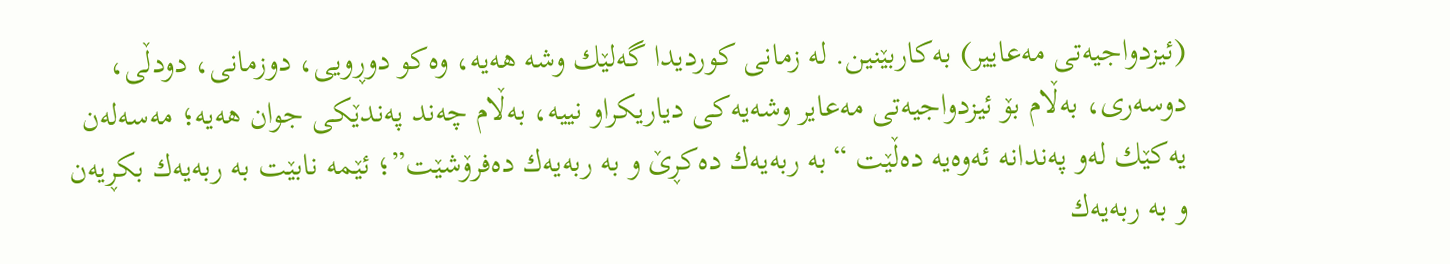(ئیزدواجیه‌تی‌ مه‌عاییر) به‌كاربێنین. له‌ زمانی‌ كوردیدا گه‌لێك وشه‌ هه‌یه‌، وه‌كو دوڕویی، دوزمانی‌، دودڵی‌، دوسه‌ری‌، به‌ڵام بۆ ئیزدواجیه‌تی‌ مه‌عایر وشه‌یه‌كی دیاریكراو نییه‌، به‌ڵام چه‌ند په‌ندێكی جوان هه‌یه‌؛ مه‌سه‌له‌ن یه‌كێك له‌و په‌ندانه‌ ئه‌وه‌یه‌ ده‌ڵێت “به‌ ربه‌یه‌ك ده‌كڕێ و به‌ ربه‌یه‌ك ده‌فرۆشێت”؛ ئێمه‌ نابێت به‌ ربه‌یه‌ك بكڕیه‌ن و به‌ ربه‌یه‌ك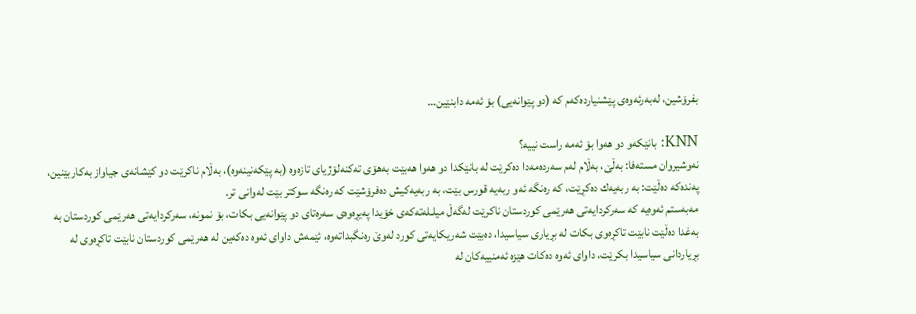بفرۆشین، له‌به‌رئه‌وه‌ی‌ پێشنیارده‌كه‌م كه‌ (دو پێوانه‌یی) بۆ ئه‌مه‌ دابنێین…

KNN: بانێكه‌و دو هه‌وا بۆ ئه‌مه‌ راست نییه‌؟
نه‌وشیروان مسته‌فا: به‌ڵێ‌، به‌ڵام له‌م سه‌رده‌مه‌دا ده‌كرێت له‌ بانێكدا دو هه‌وا هه‌بێت به‌هۆی‌ ته‌كنه‌لۆژیای‌ تازه‌وه‌ (به‌ پێكه‌نینه‌وه‌)، به‌ڵام ناكرێت دو كێشانه‌ی‌ جیاواز به‌كاربێنین، په‌نده‌كه‌ ده‌ڵێت: به‌ ربه‌یه‌ك ده‌كڕێت، كه‌ ره‌نگه‌ ئه‌و ربه‌یه‌ قورس بێت، به‌ ربه‌یه‌كیش ده‌فرۆشێت كه‌ ره‌نگه‌ سوكتر بێت له‌وانی‌ تر.
مه‌به‌ستم ئه‌وه‌یه‌ كه‌ سه‌ركردایه‌تی هه‌رێمی كوردستان ناكرێت له‌گه‌ڵ میلـله‌ته‌كه‌ی‌ خۆیدا په‌یڕه‌وه‌ی‌ سه‌ره‌تای‌ دو پێوانه‌یی بكات، بۆ نمونه‌، سه‌ركردایه‌تی هه‌رێمی كوردستان به‌ به‌غدا ده‌ڵێت نابێت تاكڕه‌وی‌ بكات له‌ بڕیاری‌ سیاسیدا، ده‌بێت شه‌ریكایه‌تی‌ كورد له‌وێ ره‌نگبداته‌وه‌، ئێمه‌ش داوای‌ ئه‌وه‌ ده‌كه‌ین له‌ هه‌رێمی‌ كوردستان نابێت تاكڕه‌وی‌ له‌ بڕیاردانی‌ سیاسیدا بكرێت، داوای ئه‌وه‌ ده‌كات هێزه‌ ئه‌منییه‌كان له‌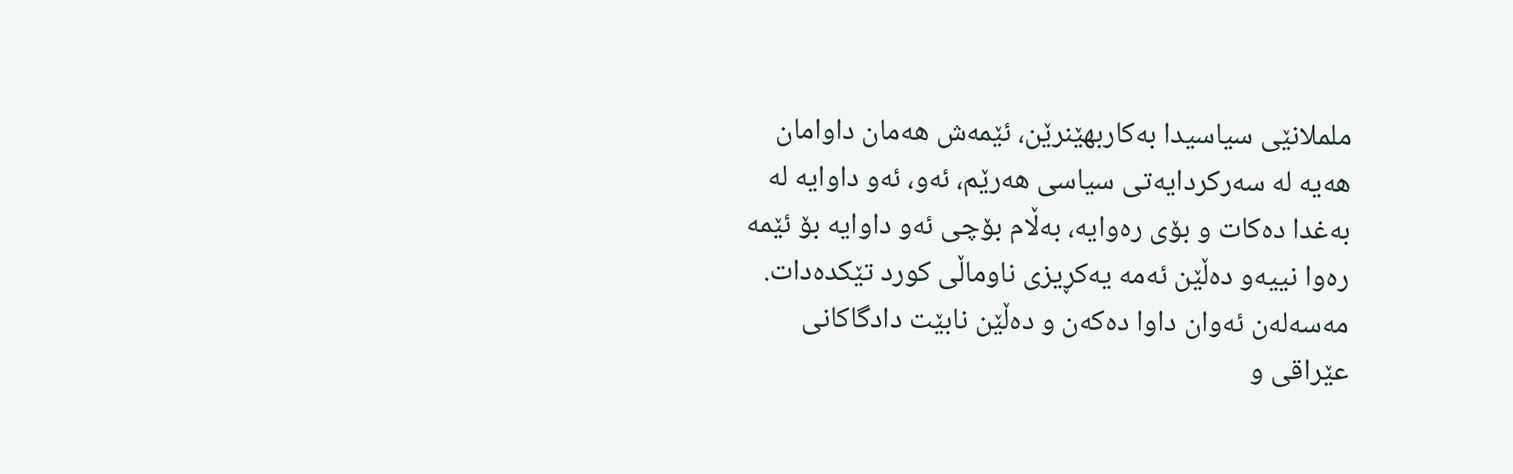ململانێی‌ سیاسیدا به‌كاربهێنرێن، ئێمه‌ش هه‌مان داوامان هه‌یه‌ له‌ سه‌ركردایه‌تی سیاسی هه‌رێم، ئه‌و، ئه‌و داوایه‌ له‌ به‌غدا ده‌كات و بۆی‌ ره‌وایه‌، به‌ڵام بۆچی ئه‌و داوایه‌ بۆ ئێمه‌ ره‌وا نییه‌و ده‌ڵێن ئه‌مه‌ یه‌كڕیزی‌ ناوماڵی‌ كورد تێكده‌دات.
مه‌سه‌له‌ن ئه‌وان داوا ده‌كه‌ن و ده‌ڵێن نابێت دادگاكانی‌ عێراقی و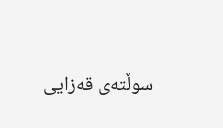سوڵته‌ی‌ قه‌زایی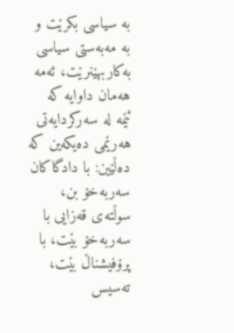به‌ سیاسی بكرێت و به‌ مه‌به‌ستی‌ سیاسی به‌كاربهێنرێت، ئه‌مه‌ هه‌مان داوایه‌ كه‌ ئێمه‌ له‌ سه‌ركردایه‌تی‌ هه‌رێمی‌ ده‌یكه‌ین كه‌ ده‌ڵێین: با دادگاكان سه‌ربه‌خۆ بن، سوڵته‌ی‌ قه‌زایی با سه‌ربه‌خۆ بێت، با پرۆفیشناڵ بێت، ته‌سیس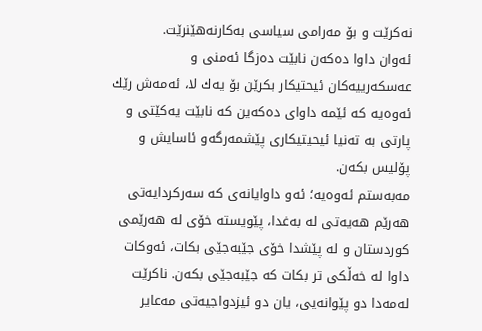نه‌كرێت و بۆ مه‌رامی سیاسی به‌كارنه‌هێنرێت.
ئه‌وان داوا ده‌كه‌ن نابێت ده‌زگا ئه‌منی و عه‌سكه‌رییه‌كان ئیحتیكار بكرێن بۆ یه‌ك لا، ئه‌مه‌ش رێك ئه‌وه‌یه‌ كه‌ ئێمه‌ داوای‌ ده‌كه‌ین كه‌ نابێت یه‌كێتی‌ و پارتی‌ به‌ ته‌نیا ئیحیتیكاری‌ پێشمه‌رگه‌و ئاسایش و پۆلیس بكه‌ن.
مه‌به‌ستم ئه‌وه‌یه‌؛ ئه‌و داوایانه‌ی‌ كه‌ سه‌ركردایه‌تی هه‌رێم هه‌یه‌تی‌ له‌ به‌غدا، پێویسته‌ خۆی‌ له‌ هه‌رێمی كوردستان و له‌ پێشدا خۆی‌ جێبه‌جێی‌ بكات، ئه‌وكات داوا له‌ خه‌ڵكی تر بكات كه‌ جێبه‌جێی‌ بكه‌ن. ناكرێت له‌مه‌دا دو پێوانه‌یی، یان دو ئیزدواجیه‌تی‌ مه‌عایر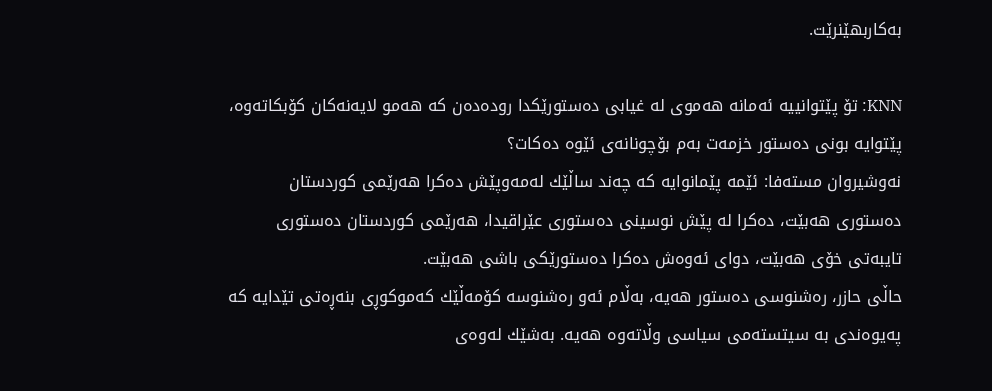به‌كاربهێنرێت.

KNN: تۆ پێتوانییه‌ ئه‌مانه‌ هه‌موی‌ له‌ غیابی ده‌ستورێكدا روده‌ده‌ن كه‌ هه‌مو لایه‌نه‌كان كۆبكاته‌وه‌، پێتوایه‌ بونی‌ ده‌ستور خزمه‌ت به‌م بۆچونانه‌ی‌ ئێوه‌ ده‌كات؟
نه‌وشیروان مسته‌فا: ئێمه‌ پێمانوایه‌ كه‌ چه‌ند ساڵێك له‌مه‌وپێش ده‌كرا هه‌رێمی‌ كوردستان ده‌ستوری‌ هه‌بێت، ده‌كرا له‌ پێش نوسینی‌ ده‌ستوری‌ عێراقیدا، هه‌رێمی كوردستان ده‌ستوری‌ تایبه‌تی‌ خۆی‌ هه‌بێت، دوای‌ ئه‌وه‌ش ده‌كرا ده‌ستورێكی باشی هه‌بێت.
حاڵی‌ حازر، ره‌شنوسی ده‌ستور هه‌یه‌، به‌ڵام ئه‌و ره‌شنوسه‌ كۆمه‌ڵێك كه‌موكوڕی بنه‌ڕه‌تی‌ تێدایه‌ كه‌ په‌یوه‌ندی به‌ سیتسته‌می‌ سیاسی وڵاته‌وه‌ هه‌یه‌. به‌شێك له‌وه‌ی‌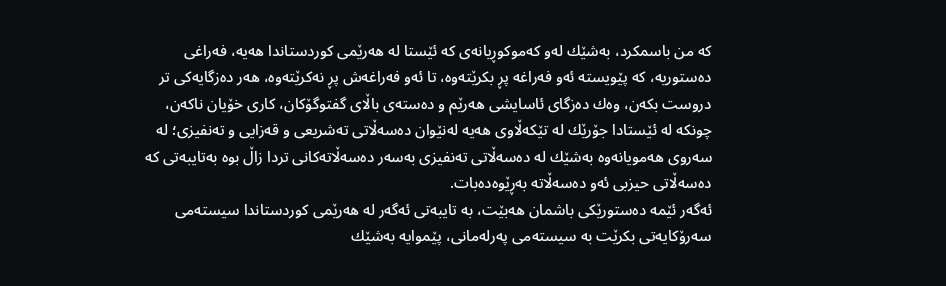كه‌ من باسمكرد، به‌شێك له‌و كه‌موكوڕیانه‌ی‌ كه‌ ئێستا له‌ هه‌رێمی كوردستاندا هه‌یه‌، فه‌راغی ده‌ستوریه‌، كه‌ پێویسته‌ ئه‌و فه‌راغه‌ پڕ بكرێته‌وه‌، تا ئه‌و فه‌راغه‌ش پڕ نه‌كرێته‌وه‌، هه‌ر ده‌زگایه‌كی تر دروست بكه‌ن، وه‌ك ده‌زگای‌ ئاسایشی‌ هه‌رێم و ده‌سته‌ی‌ باڵای‌ گفتوگۆكان، كاری‌ خۆیان ناكه‌ن، چونكه‌ له‌ ئێستادا جۆرێك له‌ تێكه‌ڵاوی‌ هه‌یه‌ له‌نێوان ده‌سه‌ڵاتی‌ ته‌شریعی و قه‌زایی و ته‌نفیزی‌؛ له‌ سه‌روی‌ هه‌مویانه‌وه‌ به‌شێك له‌ ده‌سه‌ڵاتی‌ ته‌نفیزی‌ به‌سه‌ر ده‌سه‌ڵاته‌كانی‌ تردا زاڵ بوه‌ به‌تایبه‌تی‌ كه‌ ده‌سه‌ڵاتی‌ حیزبی ئه‌و ده‌سه‌ڵاته‌ به‌ڕێوه‌ده‌بات.
ئه‌گه‌ر ئێمه‌ ده‌ستورێكی باشمان هه‌بێت، به‌ تایبه‌تی‌ ئه‌گه‌ر له‌ هه‌رێمی كوردستاندا سیسته‌می سه‌رۆكایه‌تی بكرێت به‌ سیسته‌می‌ په‌رله‌مانی‌، پێموایه‌ به‌شێك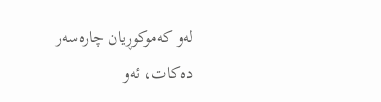له‌و كه‌موكوڕیان چاره‌سه‌ر ده‌كات، ئه‌و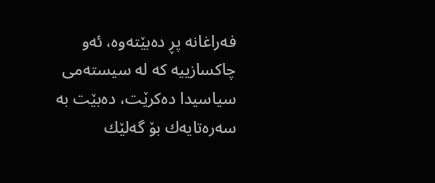فه‌راغانه‌ پڕ ده‌بێته‌وه‌، ئه‌و چاكسازییه‌ كه‌ له‌ سیسته‌می سیاسیدا ده‌كرێت، ده‌بێت به‌ سه‌ره‌تایه‌ك بۆ گه‌لێك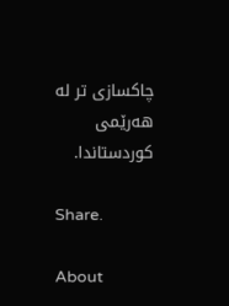چاكسازی تر له‌ هه‌رێمی‌ كوردستاندا.

Share.

About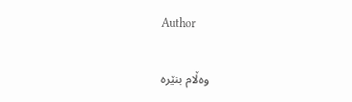Author

وەڵام بنێرە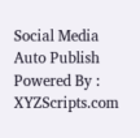Social Media Auto Publish Powered By : XYZScripts.com